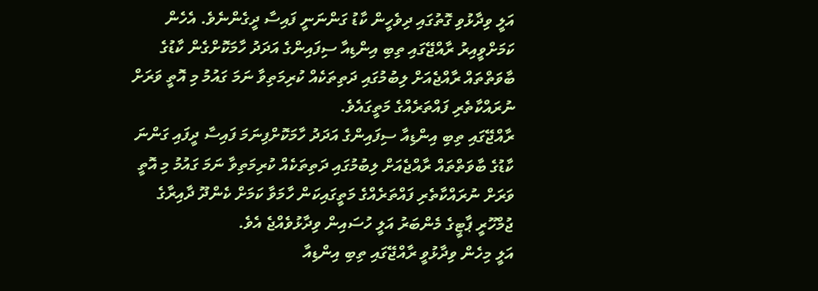އަލީ ވިދާޅުވި ގޮތުގައި ދިވެހީން ކާޑު ގަންނަނީ ފައިސާ ދީގެންނެވެ. އެހެން ކަމަށްވީއިރު ރާއްޖޭގައި ތިބި އިންޑިއާ ސިފައިންގެ އަދަދު ހާމަކޮށްގެން ކާޑުގެ ބާވަތްތައް ރާއްޖެއަށް ލިބުމުގައި ދަތިތަކެއް ކުރިމަތިވާ ނަމަ ގައުމު މި އޮތީ ވަރަށް ނުރައްކާތެރި ފައްތަރެއްގެ މަތީގައެވެ.
ރާއްޖޭގައި ތިބި އިންޑިއާ ސިފައިންގެ އަދަދު ހާމަކޮށްފިނަމަ ފައިސާ ދީފައި ގަންނަ ކާޑުގެ ބާވަތްތައް ރާއްޖެއަށް ލިބުމުގައި ދަތިތަކެއް ކުރިމަތިވާ ނަމަ ގައުމު މި އޮތީ ވަރަށް ނުރައްކާތެރި ފައްތަރެއްގެ މަތީގައިކަން ހާމަވާ ކަމަށް ކެންދޫ ދާއިރާގެ ޖުމްހޫރީ ޕާޓީގެ މެންބަރު އަލީ ހުސައިން ވިދާޅުވެއްޖެ އެވެ.
އަލީ މިހެން ވިދާޅުވީ ރާއްޖޭގައި ތިބި އިންޑިއާ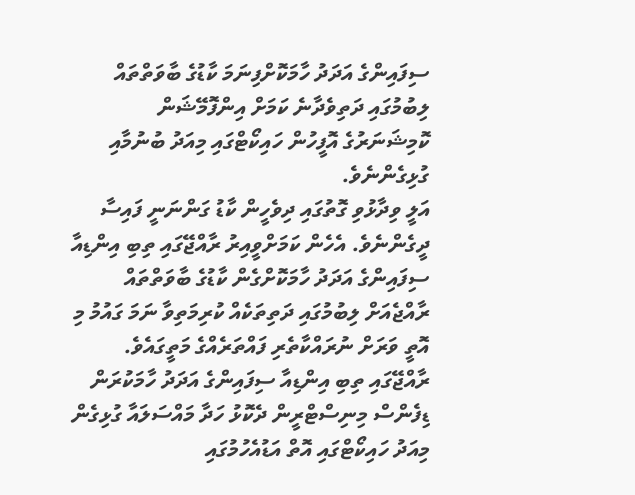ސިފައިންގެ އަދަދު ހާމަކޮށްފިނަމަ ކާޑުގެ ބާވަތްތައް ލިބުމުގައި ދަތިވެދާނެ ކަމަށް އިންފޮމޭޝަން ކޮމިޝަނަރުގެ އޮފީހުން ހައިކޯޓްގައި މިއަދު ބުނުމާއި ގުޅިގެންނެވެ.
އަލީ ވިދާޅުވި ގޮތުގައި ދިވެހީން ކާޑު ގަންނަނީ ފައިސާ ދީގެންނެވެ. އެހެން ކަމަށްވީއިރު ރާއްޖޭގައި ތިބި އިންޑިއާ ސިފައިންގެ އަދަދު ހާމަކޮށްގެން ކާޑުގެ ބާވަތްތައް ރާއްޖެއަށް ލިބުމުގައި ދަތިތަކެއް ކުރިމަތިވާ ނަމަ ގައުމު މި އޮތީ ވަރަށް ނުރައްކާތެރި ފައްތަރެއްގެ މަތީގައެވެ.
ރާއްޖޭގައި ތިބި އިންޑިއާ ސިފައިންގެ އަދަދު ހާމަކުރަން ޑިފެންސް މިނިސްޓްރީން ދެކޮޅު ހަދާ މައްސަލައާ ގުޅިގެން މިއަދު ހައިކޯޓްގައި އޮތް އަޑުއެހުމުގައި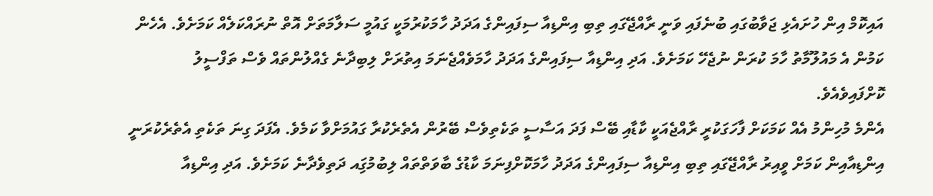އައިކޮމް އިން ހުށައެޅި ޖަވާބުގައި ބުނެފައި ވަނީ ރާއްޖޭގައި ތިބި އިންޑިއާ ސިފައިންގެ އަދަދު ހާމަކުރުމަކީ ގައުމީ ސަލާމަތަށް އޮތް ނުރައްކަލެއް ކަމަށެވެ. އެހެން ކަމުން އެ މައުލޫމާތު ހާމަ ކުރަން ނުޖެހޭ ކަމަށެވެ. އަދި އިންޑިއާ ސިފައިންގެ އަދަދު ހާމަވެއްޖެނަމަ އިތުރަށް ލިބިދާނެ ގެއްލުންތައް ވެސް ތަފްސީލު ކޮށްފައިވެއެވެ.
އެންމެ މުހިންމު އެއް ކަމަކަށް ފާހަގަކުރީ ރާއްޖެއަކީ ކާޑާއި ބޭސް ފަދަ އަސާސީ ތަކެތިވެސް ބޭރުން އެތެރެކުރާ ގައުމަށްވާ ކަމެވެ. އެފަދަ ގިނަ ތަކެތި އެތެރެކުރަނީ އިންޑިއާއިން ކަމަށް ވީއިރު ރާއްޖޭގައި ތިބި އިންޑިއާ ސިފައިންގެ އަދަދު ހާމަކޮށްފިނަމަ ކާޑުގެ ބާވަތްތައް ލިބުމުގަިއ ދަތިވެދާނެ ކަމަށެވެ. އަދި އިންޑިއާ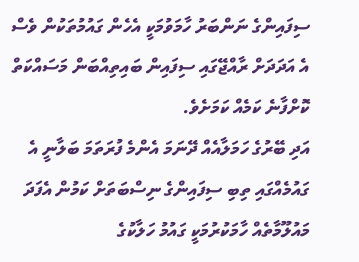ސިފައިންގެ ނަންބަރު ހާމަވުމަކީ އެހެން ގައުމުތަކުން ވެސް އެ އަދަދަށް ރާއްޖޭގައި ސިފައިން ބައިތިއްބަން މަސައްކަތް ކޮށްފާނެ ކަމެއް ކަމަށެވެ.
އަދި ބޭރުގެ ހަމަލާއެއް ދޭނަމަ އެންމެ ފުރަތަމަ ބަލާނީ އެ ގައުމެއްގައި ތިބި ސިފައިންގެ ނިސްބަތަށް ކަމުން އެފަދަ މައުލޫމާތެއް ހާމަކުރުމަކީ ގައުމު ހަލާކުގެ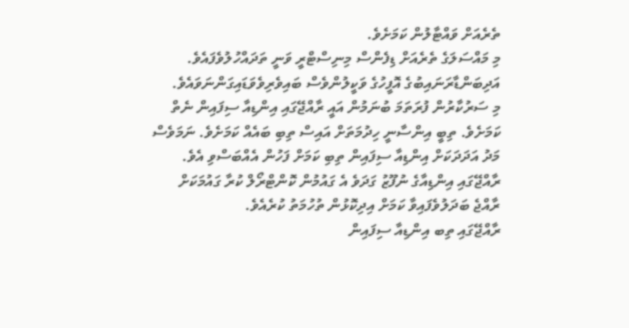ތެރެއަށް ވައްޓާލުން ކަމަށެވެ.
މި މައްސަލަގެ ތެރެއަށް ޑިފެންސް މިނިސްޓްރީ ވަނީ ތަދައްހުލުވެފައެވެ. އަދިބަންޑާރަނައިބުގެ އޮފީހުގެ ވަކީލުންވެސް ބައިވެރިވެވަޑައިގަންނަވައެވެ.
މި ސަރުކާރުން ފުރަތަމަ ބުނަމުން އައީ ރާއްޖޭގައި އިންޑިއާ ސިފައިން ނެތް ކަމަށެވެ. ތިބީ އިންސާނީ ހިދުމަތަށް އައިސް ތިބި ބައެއް ކަމަށެވެ. ނަމަވެސް މަދު އަދަދަކަށް އިންޑިއާ ސިފައިން ތިބި ކަމަށް ފަހުން އެއްބަސްވި އެވެ.
ރާއްޖޭގައި އިންޑިއާގެ ނުފޫޒު ގަދަވެ އެ ގައުމުން ކޮންޓްރޯލް ކުރާ ގައުމަކަށް ރާއްޖެ ބަދަލުވެފައިވާ ކަމަށް އިދިކޮޅުން ތުހުމަތު ކުރެއެވެ.
ރާއްޖޭގައި ތިބ އިންޑިއާ ސިފައިން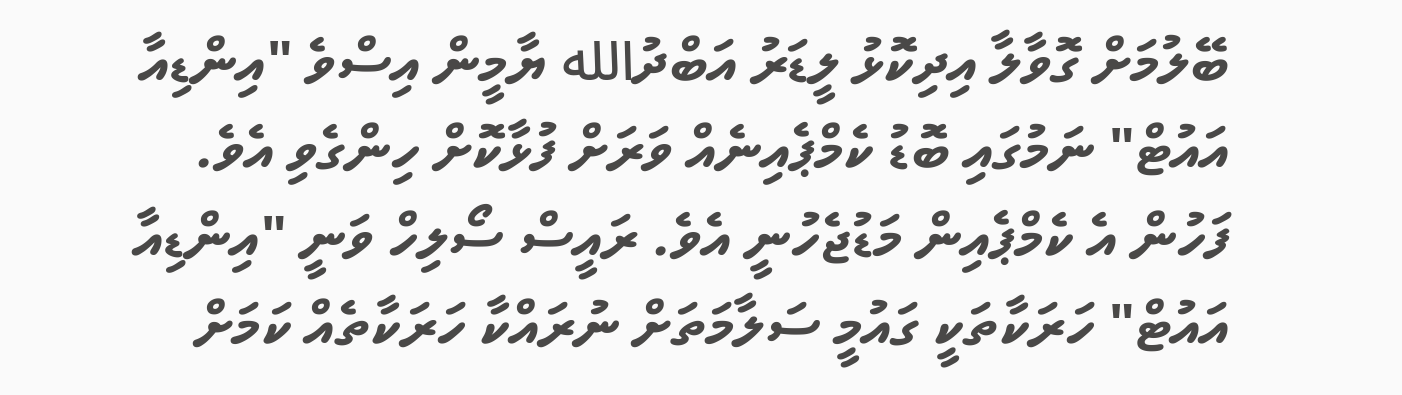ބޭލުމަށް ގޮވާލާ އިދިކޮޅު ލީޑަރު އަބްދުالله ޔާމީން އިސްވެ "އިންޑިއާ އައުޓް" ނަމުގައި ބޮޑު ކެމްޕެއިނެއް ވަރަށް ފުޅާކޮށް ހިންގެވި އެވެ. ފަހުން އެ ކެމްޕެއިން މަޑުޖެހުނީ އެވެ. ރައީސް ސޯލިހް ވަނީ "އިންޑިއާ އައުޓް" ހަރަކާތަކީ ގައުމީ ސަލާމަތަށް ނުރައްކާ ހަރަކާތެއް ކަމަށް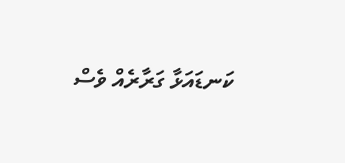ކަނޑައަޅާ ގަރާރެއް ވެސް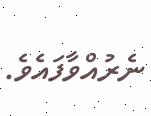ނެރުއްވާފައެވެ.